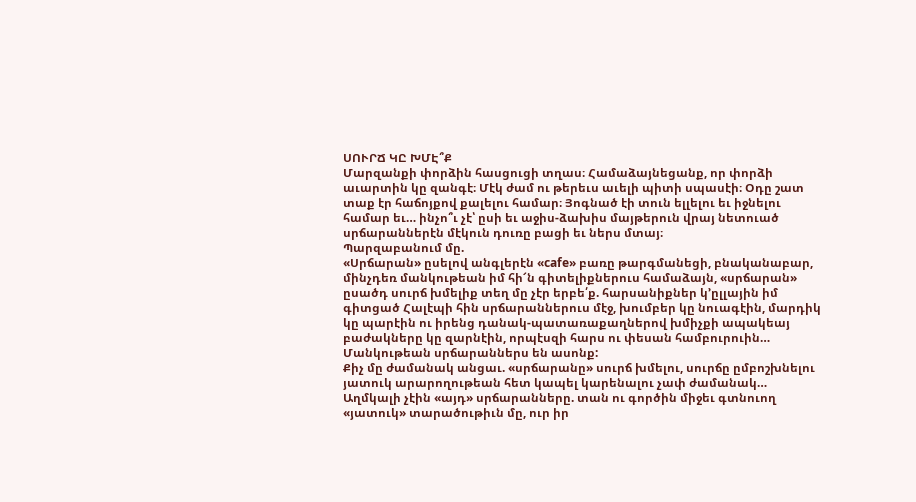ՍՈՒՐՃ ԿԸ ԽՄԷ՞Ք
Մարզանքի փորձին հասցուցի տղաս։ Համաձայնեցանք, որ փորձի աւարտին կը զանգէ։ Մէկ ժամ ու թերեւս աւելի պիտի սպասէի։ Օդը շատ տաք էր հաճոյքով քալելու համար։ Յոգնած էի տուն ելլելու եւ իջնելու համար եւ… ինչո՞ւ չէ՝ ըսի եւ աջիս-ձախիս մայթերուն վրայ նետուած սրճարաններէն մէկուն դուռը բացի եւ ներս մտայ։
Պարզաբանում մը.
«Սրճարան» ըսելով անգլերէն «cafe» բառը թարգմանեցի, բնականաբար, մինչդեռ մանկութեան իմ հի՜ն գիտելիքներուս համաձայն, «սրճարան» ըսածդ սուրճ խմելիք տեղ մը չէր երբե՛ք. հարսանիքներ կ՚ըլլային իմ գիտցած Հալէպի հին սրճարաններուս մէջ, խումբեր կը նուագէին, մարդիկ կը պարէին ու իրենց դանակ-պատառաքաղներով խմիչքի ապակեայ բաժակները կը զարնէին, որպէսզի հարս ու փեսան համբուրուին…
Մանկութեան սրճարաններս են ասոնք:
Քիչ մը ժամանակ անցաւ. «սրճարանը» սուրճ խմելու, սուրճը ըմբոշխնելու յատուկ արարողութեան հետ կապել կարենալու չափ ժամանակ…
Աղմկալի չէին «այդ» սրճարանները. տան ու գործին միջեւ գտնուող «յատուկ» տարածութիւն մը, ուր իր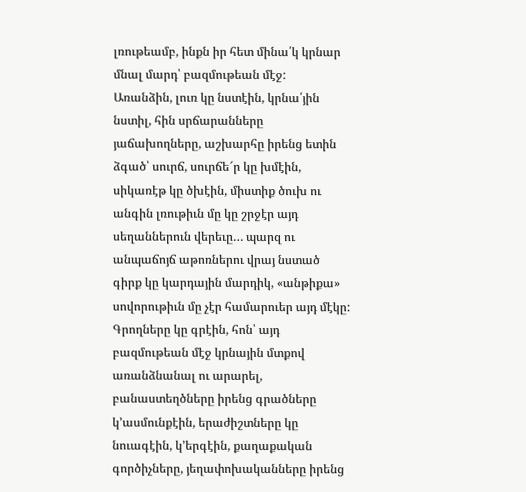լռութեամբ, ինքն իր հետ մինա՛կ կրնար մնալ մարդ՝ բազմութեան մէջ:
Առանձին, լուռ կը նստէին, կրնա՛յին նստիլ, հին սրճարանները յաճախողները, աշխարհը իրենց ետին ձգած՝ սուրճ, սուրճե՜ր կը խմէին, սիկառէթ կը ծխէին, միստիք ծուխ ու անգին լռութիւն մը կը շրջէր այդ սեղաններուն վերեւը… պարզ ու անպաճոյճ աթոռներու վրայ նստած գիրք կը կարդային մարդիկ, «անթիքա» սովորութիւն մը չէր համարուեր այդ մէկը: Գրողները կը գրէին, հոն՝ այդ բազմութեան մէջ կրնային մտքով առանձնանալ ու արարել, բանաստեղծները իրենց գրածները կ՚ասմունքէին, երաժիշտները կը նուագէին, կ՚երգէին, քաղաքական գործիչները, յեղափոխականները իրենց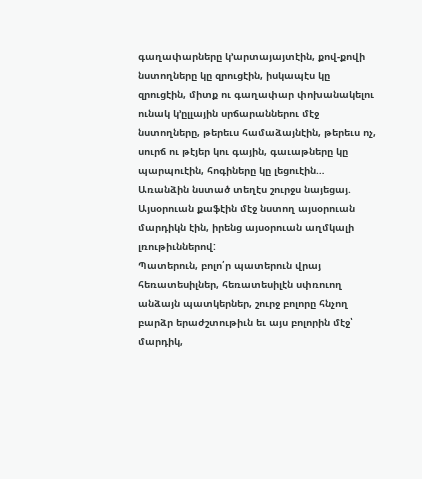գաղափարները կ՚արտայայտէին, քով-քովի նստողները կը զրուցէին, իսկապէս կը զրուցէին, միտք ու գաղափար փոխանակելու ունակ կ՚ըլլային սրճարաններու մէջ նստողները, թերեւս համաձայնէին, թերեւս ոչ, սուրճ ու թէյեր կու գային, գաւաթները կը պարպուէին, հոգիները կը լեցուէին…
Առանձին նստած տեղէս շուրջս նայեցայ.
Այսօրուան քաֆէին մէջ նստող այսօրուան մարդիկն էին, իրենց այսօրուան աղմկալի լռութիւններով:
Պատերուն, բոլո՛ր պատերուն վրայ հեռատեսիլներ, հեռատեսիլէն սփռուող անձայն պատկերներ, շուրջ բոլորը հնչող բարձր երաժշտութիւն եւ այս բոլորին մէջ՝ մարդիկ,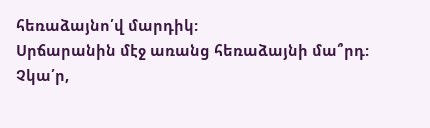հեռաձայնո՛վ մարդիկ:
Սրճարանին մէջ առանց հեռաձայնի մա՞րդ:
Չկա՛ր,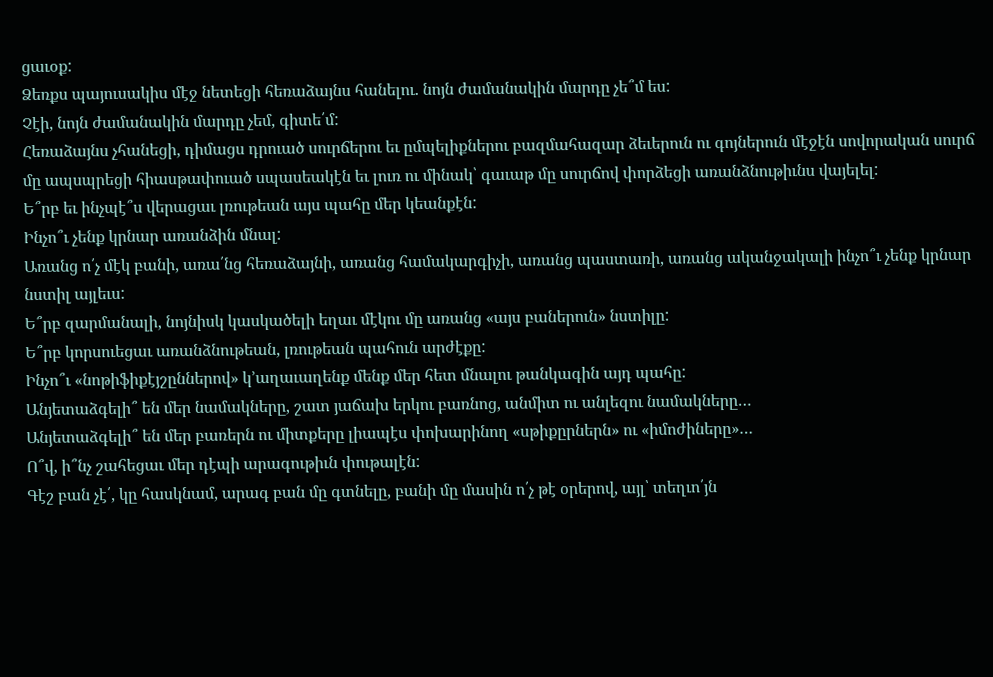ցաւօք:
Ձեռքս պայուսակիս մէջ նետեցի հեռաձայնս հանելու. նոյն ժամանակին մարդը չե՞մ ես:
Չէի, նոյն ժամանակին մարդը չեմ, գիտե՛մ:
Հեռաձայնս չհանեցի, դիմացս դրուած սուրճերու եւ ըմպելիքներու բազմահազար ձեւերուն ու գոյներուն մէջէն սովորական սուրճ մը ապսպրեցի հիասթափուած սպասեակէն եւ լուռ ու մինակ՝ գաւաթ մը սուրճով փորձեցի առանձնութիւնս վայելել:
Ե՞րբ եւ ինչպէ՞ս վերացաւ լռութեան այս պահը մեր կեանքէն:
Ինչո՞ւ չենք կրնար առանձին մնալ:
Առանց ո՛չ մէկ բանի, առա՛նց հեռաձայնի, առանց համակարգիչի, առանց պաստառի, առանց ականջակալի ինչո՞ւ չենք կրնար նստիլ այլեւս:
Ե՞րբ զարմանալի, նոյնիսկ կասկածելի եղաւ մէկու մը առանց «այս բաներուն» նստիլը:
Ե՞րբ կորսուեցաւ առանձնութեան, լռութեան պահուն արժէքը:
Ինչո՞ւ «նոթիֆիքէյշըններով» կ՚աղաւաղենք մենք մեր հետ մնալու թանկագին այդ պահը:
Անյետաձգելի՞ են մեր նամակները, շատ յաճախ երկու բառնոց, անմիտ ու անլեզու նամակները…
Անյետաձգելի՞ են մեր բառերն ու միտքերը լիապէս փոխարինող «սթիքըրներն» ու «իմոժիները»…
Ո՞վ, ի՞նչ շահեցաւ մեր դէպի արագութիւն փութալէն:
Գէշ բան չէ՛, կը հասկնամ, արագ բան մը գտնելը, բանի մը մասին ո՛չ թէ օրերով, այլ՝ տեղւո՛յն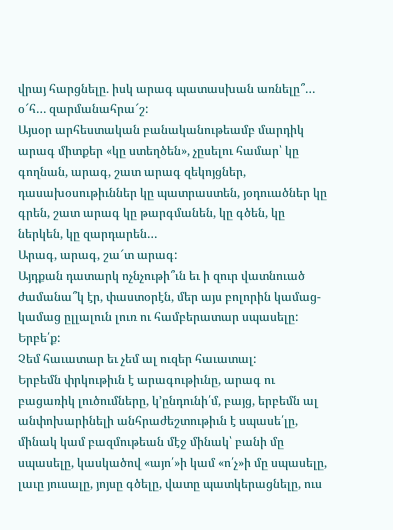վրայ հարցնելը. իսկ արագ պատասխան առնելը՞… օ՜հ… զարմանահրա՜շ:
Այսօր արհեստական բանականութեամբ մարդիկ արագ միտքեր «կը ստեղծեն», չըսելու համար՝ կը գողնան, արագ, շատ արագ զեկոյցներ, դասախօսութիւններ կը պատրաստեն, յօդուածներ կը գրեն, շատ արագ կը թարգմանեն, կը գծեն, կը ներկեն, կը զարդարեն…
Արագ, արագ, շա՜տ արագ:
Այդքան դատարկ ոչնչութի՞ւն եւ ի զուր վատնուած ժամանա՞կ էր, փաստօրէն, մեր այս բոլորին կամաց-կամաց ըլլալուն լուռ ու համբերատար սպասելը:
Երբե՛ք:
Չեմ հաւատար եւ չեմ ալ ուզեր հաւատալ:
Երբեմն փրկութիւն է արագութիւնը, արագ ու բացառիկ լուծումները, կ՚ընդունի՛մ, բայց, երբեմն ալ անփոխարինելի անհրաժեշտութիւն է սպասե՛լը, մինակ կամ բազմութեան մէջ մինակ՝ բանի մը սպասելը, կասկածով «այո՛»ի կամ «ո՛չ»ի մը սպասելը, լաւը յուսալը, յոյսը գծելը, վատը պատկերացնելը, ուս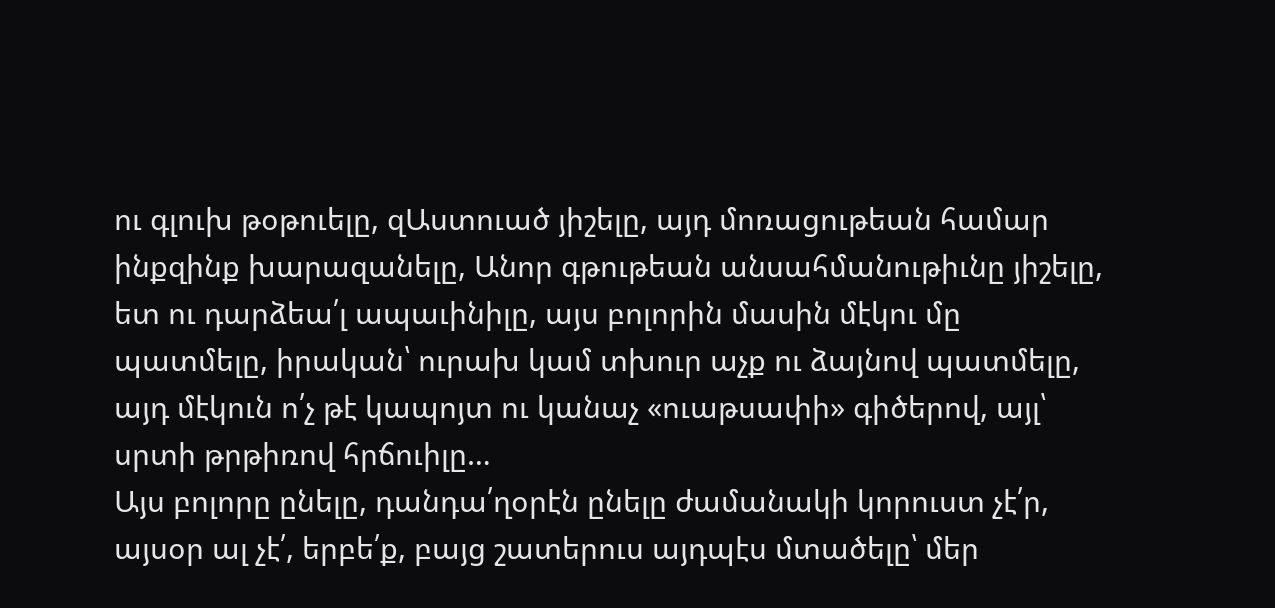ու գլուխ թօթուելը, զԱստուած յիշելը, այդ մոռացութեան համար ինքզինք խարազանելը, Անոր գթութեան անսահմանութիւնը յիշելը, ետ ու դարձեա՛լ ապաւինիլը, այս բոլորին մասին մէկու մը պատմելը, իրական՝ ուրախ կամ տխուր աչք ու ձայնով պատմելը, այդ մէկուն ո՛չ թէ կապոյտ ու կանաչ «ուաթսափի» գիծերով, այլ՝ սրտի թրթիռով հրճուիլը…
Այս բոլորը ընելը, դանդա՛ղօրէն ընելը ժամանակի կորուստ չէ՛ր, այսօր ալ չէ՛, երբե՛ք, բայց շատերուս այդպէս մտածելը՝ մեր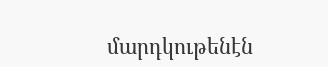մարդկութենէն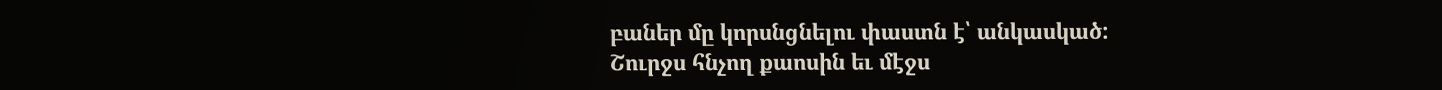բաներ մը կորսնցնելու փաստն է՝ անկասկած:
Շուրջս հնչող քաոսին եւ մէջս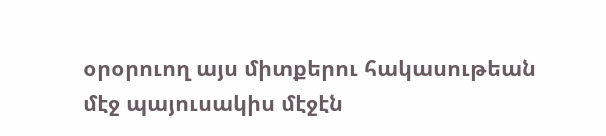օրօրուող այս միտքերու հակասութեան մէջ պայուսակիս մէջէն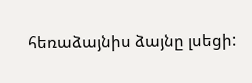հեռաձայնիս ձայնը լսեցի: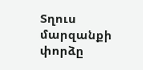Տղուս մարզանքի փորձը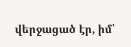վերջացած էր, իմ՝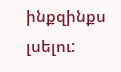ինքզինքս լսելու: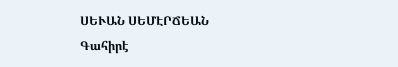ՍԵՒԱՆ ՍԵՄԷՐՃԵԱՆ
Գահիրէ